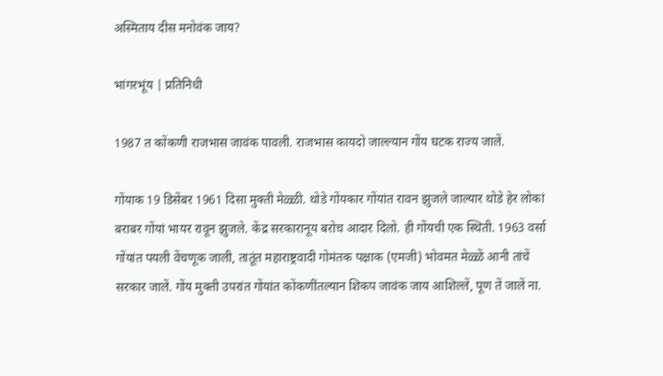अस्मिताय दीस मनोवंक जाय?

भांगरभूंय | प्रतिनिधी

1987 त कोंकणी राजभास जावंक पावली. राजभास कायदो जाल्ल्यान गोंय घटक राज्य जालें.

गोंयाक 19 डिसेंबर 1961 दिसा मुक्ती मेळ्ळी. थोडे गोंयकार गोंयांत रावन झुजले जाल्यार थोडे हेर लोकां बराबर गोंयां भायर रावून झुजले. केंद्र सरकारानूय बरोच आदार दिलो. ही गोंयची एक स्थिती. 1963 वर्सा गोंयांत पयली वेंचणूक जाली, तातूंत महाराष्ट्रवादी गोमंतक पक्षाक (एमजी) भोवमत मेळ्ळें आनी तांचें सरकार जालें. गोंय मुक्ती उपरांत गोंयांत कोंकणींतल्यान शिकप जावंक जाय आशिल्लें, पूण तें जालें ना.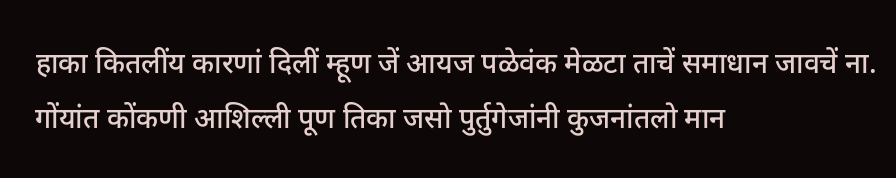हाका कितलींय कारणां दिलीं म्हूण जें आयज पळेवंक मेळटा ताचें समाधान जावचें ना. गोंयांत कोंकणी आशिल्ली पूण तिका जसो पुर्तुगेजांनी कुजनांतलो मान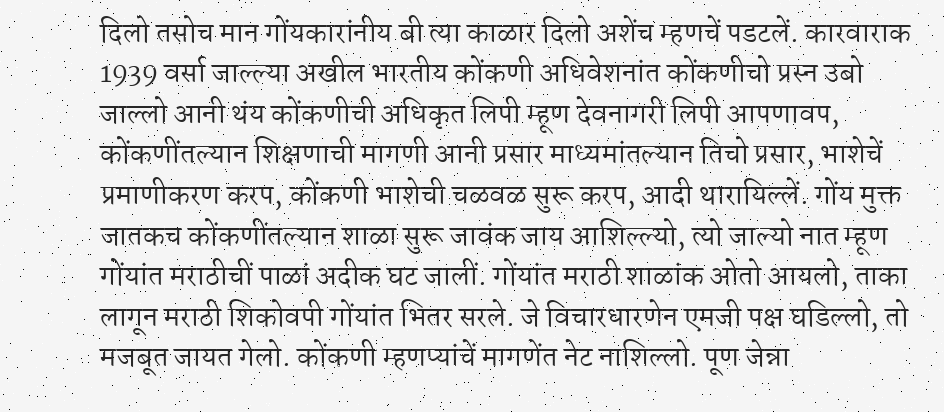दिलो तसोच मान गोंयकारांनीय बी त्या काळार दिलो अशेंच म्हणचें पडटलें. कारवाराक 1939 वर्सा जाल्ल्या अखील भारतीय कोंकणी अधिवेशनांत कोंकणीचो प्रस्न उबो जाल्लो आनी थंय कोंकणीची अधिकृत लिपी म्हूण देवनागरी लिपी आपणावप, कोंकणींतल्यान शिक्षणाची मागणी आनी प्रसार माध्यमांतल्यान तिचो प्रसार, भाशेचें प्रमाणीकरण करप, कोंकणी भाशेची चळवळ सुरू करप, आदी थारायिल्लें. गोंय मुक्त जातकच कोंकणींतल्यान शाळा सुरू जावंक जाय आशिल्ल्यो, त्यो जाल्यो नात म्हूण गोंयांत मराठीचीं पाळां अदीक घट जालीं. गोंयांत मराठी शाळांक ओतो आयलो, ताका लागून मराठी शिकोवपी गोंयांत भितर सरले. जे विचारधारणेन एमजी पक्ष घडिल्लो, तो मजबूत जायत गेलो. कोंकणी म्हणप्यांचें मागणेंत नेट नाशिल्लो. पूण जेन्ना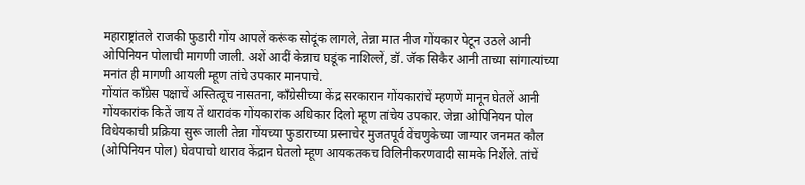महाराष्ट्रांतले राजकी फुडारी गोंय आपलें करूंक सोदूंक लागले, तेन्ना मात नीज गोंयकार पेटून उठले आनी ओपिनियन पोलाची मागणी जाली. अशें आदीं केन्नाच घडूंक नाशिल्लें, डॉ. जॅक सिकैर आनी ताच्या सांगात्यांच्या मनांत ही मागणी आयली म्हूण तांचे उपकार मानपाचे.
गोंयांत काँग्रेस पक्षाचें अस्तित्वूच नासतना, काँग्रेसीच्या केंद्र सरकारान गोंयकारांचें म्हणणें मानून घेतलें आनी गोंयकारांक कितें जाय तें थारावंक गोंयकारांक अधिकार दिलो म्हूण तांचेय उपकार. जेन्ना ओपिनियन पोल विधेयकाची प्रक्रिया सुरू जाली तेन्ना गोंयच्या फुडाराच्या प्रस्नाचेर मुजतपूर्व वेंचणुकेच्या जाग्यार जनमत कौल (ओपिनियन पोल) घेवपाचो थाराव केंद्रान घेतलो म्हूण आयकतकच विलिनीकरणवादी सामके निर्शेले. तांचें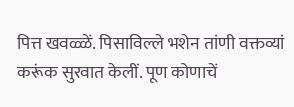पित्त खवळ्ळें. पिसाविल्ले भशेन तांणी वक्तव्यां करूंक सुरवात केलीं. पूण कोणाचें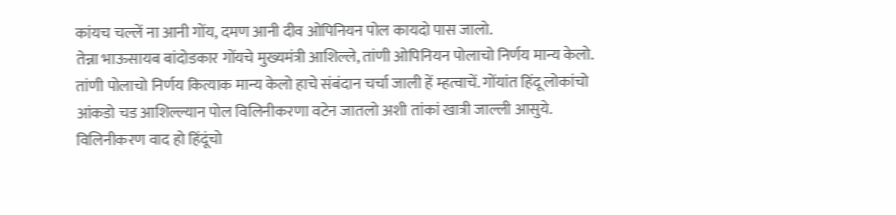कांयच चल्लें ना आनी गोंय, दमण आनी दीव ओपिनियन पोल कायदो पास जालो.
तेन्ना भाऊसायब बांदोडकार गोंयचे मुख्यमंत्री आशिल्ले, तांणी ओपिनियन पोलाचो निर्णय मान्य केलो. तांणी पोलाचो निर्णय कित्याक मान्य केलो हाचे संबंदान चर्चा जाली हें म्हत्वाचें. गोंयांत हिंदू लोकांचो आंकडो चड आशिल्ल्यान पोल विलिनीकरणा वटेन जातलो अशी तांकां खात्री जाल्ली आसुये. विलिनीकरण वाद हो हिंदूंचो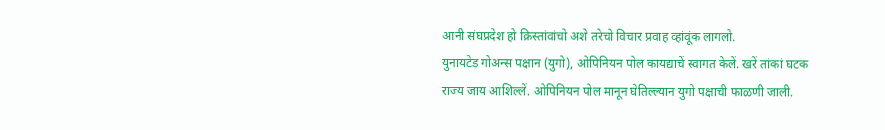आनी संघप्रदेश हो क्रिस्तांवांचो अशे तरेचो विचार प्रवाह व्हांवूंक लागलो.
युनायटेड गोअन्स पक्षान (युगो), ओपिनियन पोल कायद्याचें स्वागत केलें. खरें तांकां घटक राज्य जाय आशिल्लें. ओपिनियन पोल मानून घेतिल्ल्यान युगो पक्षाची फाळणी जाली.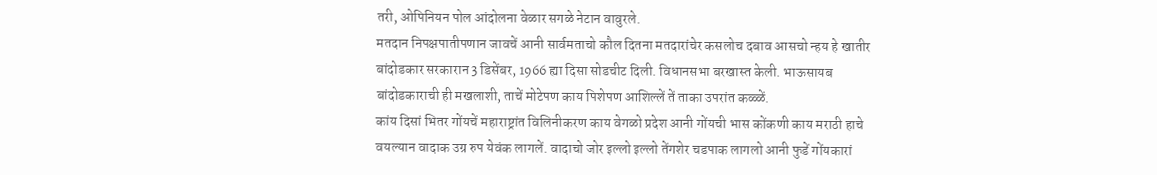तरी, ओपिनियन पोल आंदोलना वेळार सगळे नेटान वावुरले.
मतदान निपक्षपातीपणान जावचें आनी सार्वमताचो कौल दितना मतदारांचेर कसलोच दबाव आसचो न्हय हे खातीर बांदोडकार सरकारान 3 डिसेंबर, 1966 ह्या दिसा सोडचीट दिली. विधानसभा बरखास्त केली. भाऊसायब बांदोडकाराची ही मखलाशी, ताचें मोटेपण काय पिशेपण आशिल्लें तें ताका उपरांत कळ्ळें.
कांय दिसां भितर गोंयचें महाराष्ट्रांत विलिनीकरण काय वेगळो प्रदेश आनी गोंयची भास कोंकणी काय मराठी हाचे वयल्यान वादाक उग्र रुप येवंक लागलें. वादाचो जोर इल्लो इल्लो तेंगशेर चडपाक लागलो आनी फुडें गोंयकारां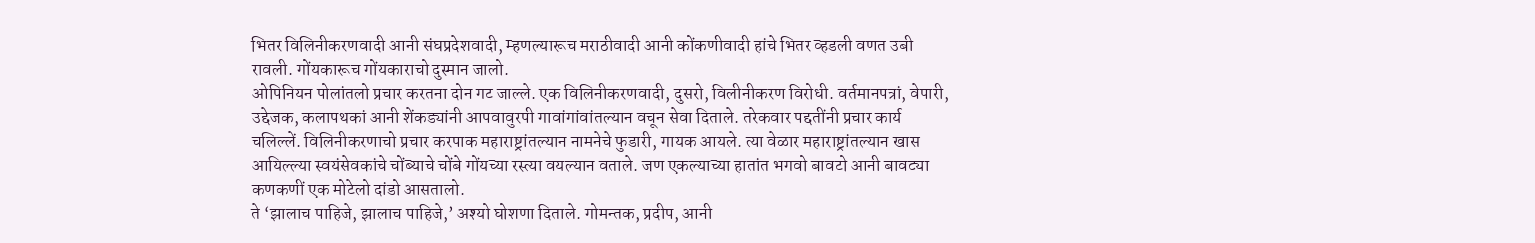भितर विलिनीकरणवादी आनी संघप्रदेशवादी, म्हणल्यारूच मराठीवादी आनी कोंकणीवादी हांचे भितर व्हडली वणत उबी रावली. गोंयकारूच गोंयकाराचो दुस्मान जालो.
ओपिनियन पोलांतलो प्रचार करतना दोन गट जाल्ले. एक विलिनीकरणवादी, दुसरो, विलीनीकरण विरोधी. वर्तमानपत्रां, वेपारी, उद्देजक, कलापथकां आनी शेंकड्यांनी आपवावुरपी गावांगांवांतल्यान वचून सेवा दिताले. तरेकवार पद्दतींनी प्रचार कार्य चलिल्लें. विलिनीकरणाचो प्रचार करपाक महाराष्ट्रांतल्यान नामनेचे फुडारी, गायक आयले. त्या वेळार महाराष्ट्रांतल्यान खास आयिल्ल्या स्वयंसेवकांचे चोंब्याचे चोंबे गोंयच्या रस्त्या वयल्यान वताले. जण एकल्याच्या हातांत भगवो बावटो आनी बावट्या कणकणीं एक मोटेलो दांडो आसतालो.
ते ‘झालाच पाहिजे, झालाच पाहिजे,’ अश्यो घोशणा दिताले. गोमन्तक, प्रदीप, आनी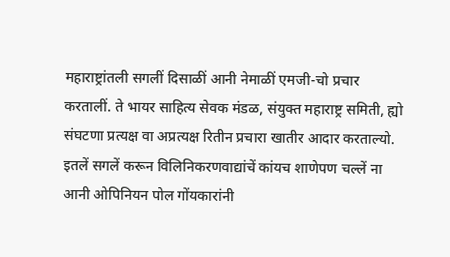महाराष्ट्रांतली सगलीं दिसाळीं आनी नेमाळीं एमजी-चो प्रचार करतालीं. ते भायर साहित्य सेवक मंडळ, संयुक्त महाराष्ट्र समिती, ह्यो संघटणा प्रत्यक्ष वा अप्रत्यक्ष रितीन प्रचारा खातीर आदार करताल्यो. इतलें सगलें करून विलिनिकरणवाद्यांचें कांयच शाणेपण चल्लें ना आनी ओपिनियन पोल गोंयकारांनी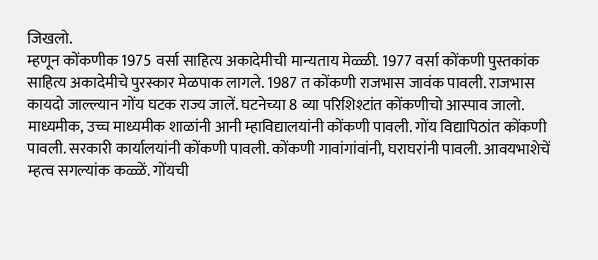जिखलो.
म्हणून कोंकणीक 1975 वर्सा साहित्य अकादेमीची मान्यताय मेळ्ळी. 1977 वर्सा कोंकणी पुस्तकांक साहित्य अकादेमीचे पुरस्कार मेळपाक लागले. 1987 त कोंकणी राजभास जावंक पावली. राजभास कायदो जाल्ल्यान गोंय घटक राज्य जालें. घटनेच्या 8 व्या परिशिश्टांत कोंकणीचो आस्पाव जालो. माध्यमीक, उच्च माध्यमीक शाळांनी आनी म्हाविद्यालयांनी कोंकणी पावली. गोंय विद्यापिठांत कोंकणी पावली. सरकारी कार्यालयांनी कोंकणी पावली. कोंकणी गावांगांवांनी, घराघरांनी पावली. आवयभाशेचें म्हत्व सगल्यांक कळ्ळें. गोंयची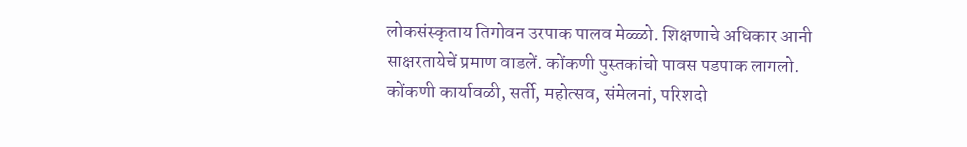लोकसंस्कृताय तिगोवन उरपाक पालव मेळ्ळो. शिक्षणाचे अधिकार आनी साक्षरतायेचें प्रमाण वाडलें. कोंकणी पुस्तकांचो पावस पडपाक लागलो. कोंकणी कार्यावळी, सर्ती, महोत्सव, संमेलनां, परिशदो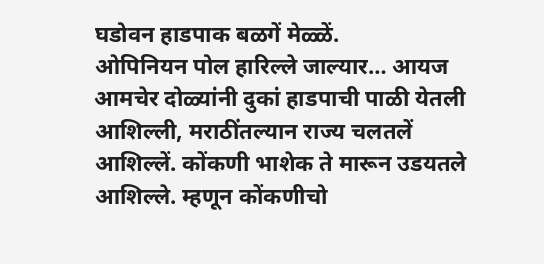घडोवन हाडपाक बळगें मेळ्ळें.
ओपिनियन पोल हारिल्ले जाल्यार… आयज आमचेर दोळ्यांनी दुकां हाडपाची पाळी येतली आशिल्ली, मराठींतल्यान राज्य चलतलें आशिल्लें. कोंकणी भाशेक ते मारून उडयतले आशिल्ले. म्हणून कोंकणीचो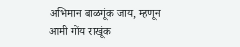अभिमान बाळगूंक जाय, म्हणून आमी गोंय राखूंक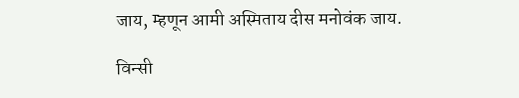जाय, म्हणून आमी अस्मिताय दीस मनोवंक जाय.

विन्सी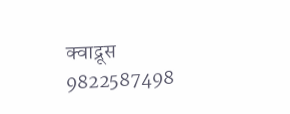क्वाद्रूस
9822587498